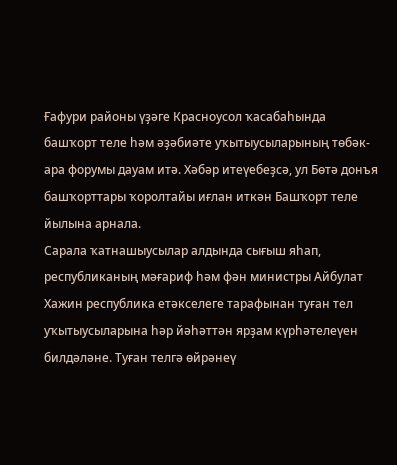Ғафури районы үҙәге Красноусол ҡасабаһында башҡорт теле һәм әҙәбиәте уҡытыусыларының төбәк-ара форумы дауам итә. Хәбәр итеүебеҙсә, ул Бөтә донъя башҡорттары ҡоролтайы иғлан иткән Башҡорт теле йылына арнала.
Сарала ҡатнашыусылар алдында сығыш яһап, республиканың мәғариф һәм фән министры Айбулат Хажин республика етәкселеге тарафынан туған тел уҡытыусыларына һәр йәһәттән ярҙам күрһәтелеүен билдәләне. Туған телгә өйрәнеү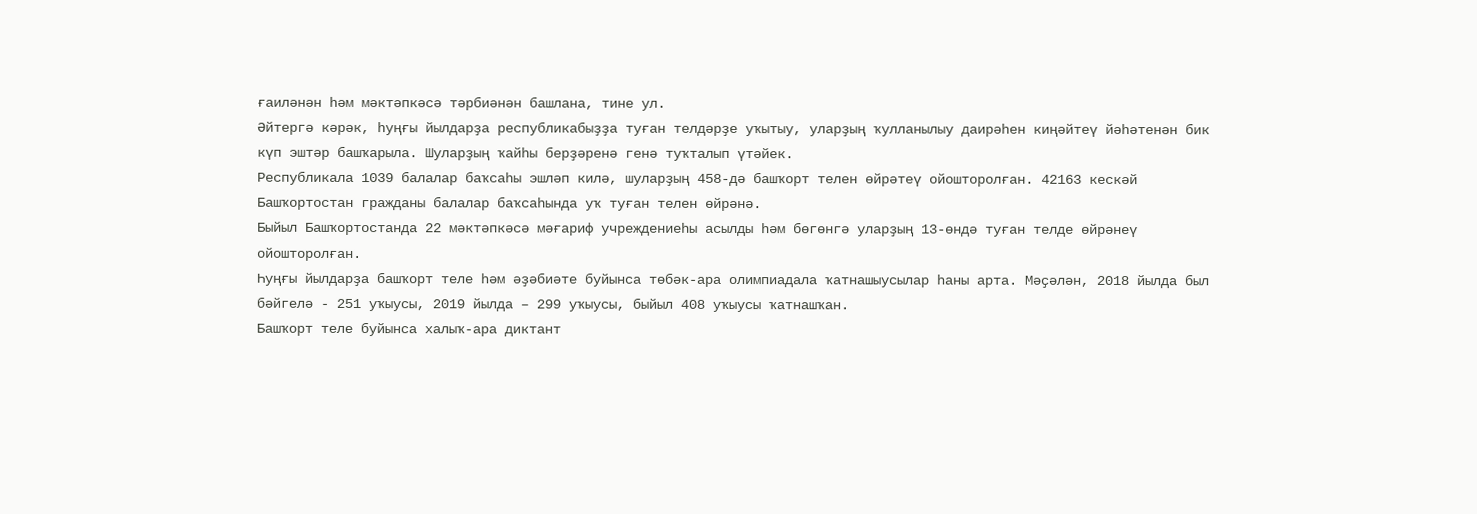ғаиләнән һәм мәктәпкәсә тәрбиәнән башлана, тине ул.
Әйтергә кәрәк, һуңғы йылдарҙа республикабыҙҙа туған телдәрҙе уҡытыу, уларҙың ҡулланылыу даирәһен киңәйтеү йәһәтенән бик күп эштәр башҡарыла. Шуларҙың ҡайһы берҙәренә генә туҡталып үтәйек.
Республикала 1039 балалар баҡсаһы эшләп килә, шуларҙың 458-дә башҡорт телен өйрәтеү ойошторолған. 42163 кескәй Башҡортостан гражданы балалар баҡсаһында уҡ туған телен өйрәнә.
Быйыл Башҡортостанда 22 мәктәпкәсә мәғариф учреждениеһы асылды һәм бөгөнгә уларҙың 13-өндә туған телде өйрәнеү ойошторолған.
Һуңғы йылдарҙа башҡорт теле һәм әҙәбиәте буйынса төбәк-ара олимпиадала ҡатнашыусылар һаны арта. Мәҫәлән, 2018 йылда был бәйгелә - 251 уҡыусы, 2019 йылда – 299 уҡыусы, быйыл 408 уҡыусы ҡатнашҡан.
Башҡорт теле буйынса халыҡ-ара диктант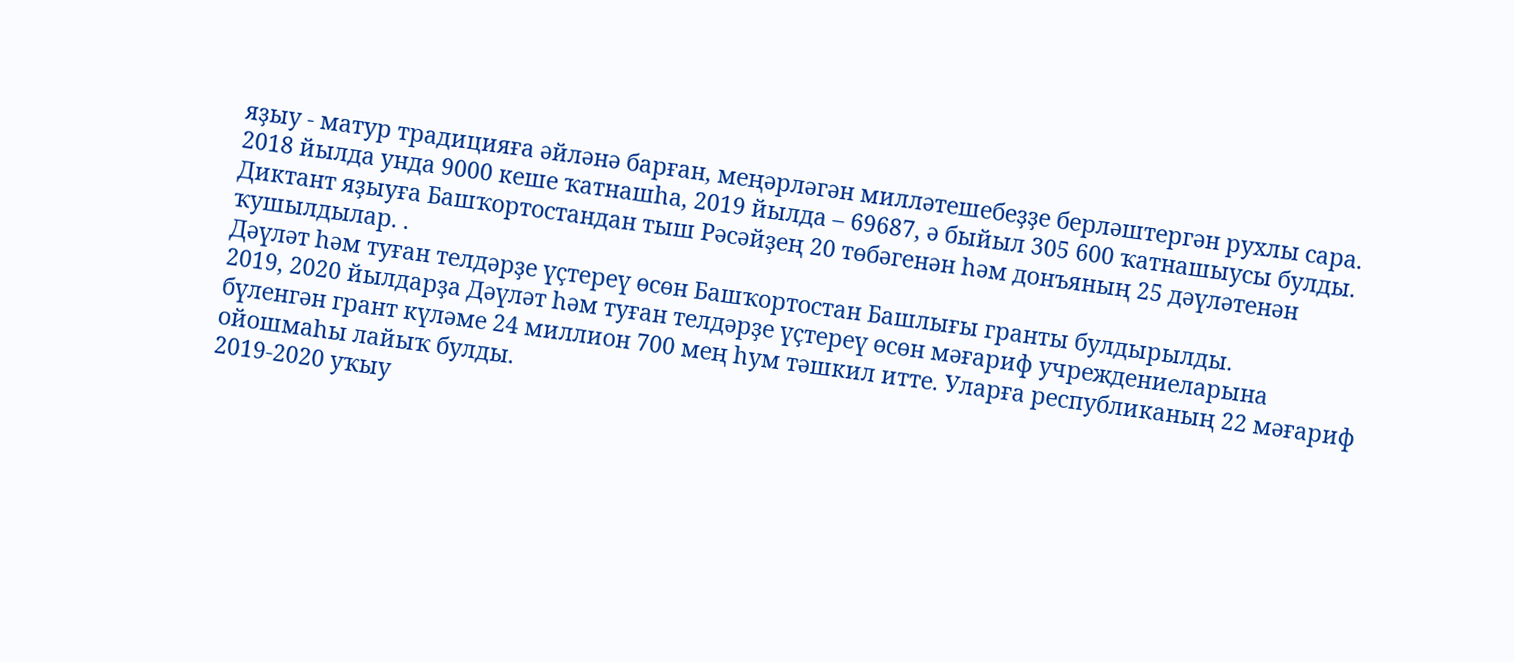яҙыу - матур традицияға әйләнә барған, меңәрләгән милләтешебеҙҙе берләштергән рухлы сара. 2018 йылда унда 9000 кеше ҡатнашһа, 2019 йылда – 69687, ә быйыл 305 600 ҡатнашыусы булды. Диктант яҙыуға Башҡортостандан тыш Рәсәйҙең 20 төбәгенән һәм донъяның 25 дәүләтенән ҡушылдылар. .
Дәүләт һәм туған телдәрҙе үҫтереү өсөн Башҡортостан Башлығы гранты булдырылды.
2019, 2020 йылдарҙа Дәүләт һәм туған телдәрҙе үҫтереү өсөн мәғариф учреждениеларына бүленгән грант күләме 24 миллион 700 мең һум тәшкил итте. Уларға республиканың 22 мәғариф ойошмаһы лайыҡ булды.
2019-2020 уҡыу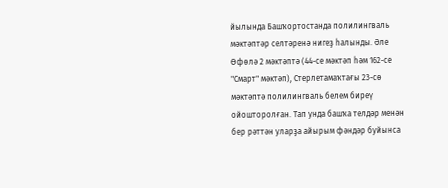йылында Башҡортостанда полилингваль мәктәптәр селтәренә нигеҙ һалынды. Әле Өфөлә 2 мәктәптә (44-се мәктәп һәм 162-се "Смарт" мәктәп), Стерлетамаҡтағы 23-сө мәктәптә полилингваль белем биреү ойошторолған. Тап унда башҡа телдәр менән бер рәттән уларҙа айырым фәндәр буйынса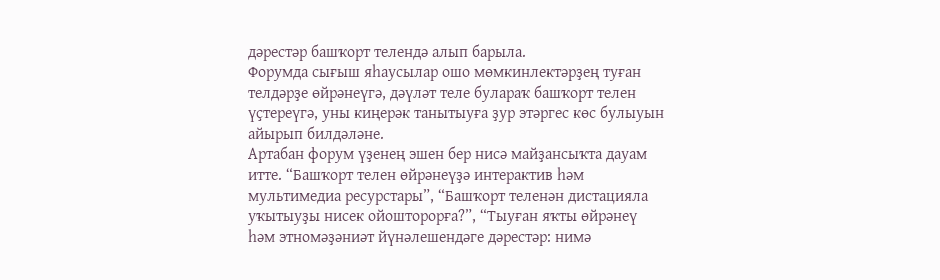дәрестәр башҡорт телендә алып барыла.
Форумда сығыш яһаусылар ошо мөмкинлектәрҙең туған телдәрҙе өйрәнеүгә, дәүләт теле булараҡ башҡорт телен үҫтереүгә, уны киңерәк танытыуға ҙур этәргес көс булыуын айырып билдәләне.
Артабан форум үҙенең эшен бер нисә майҙансыҡта дауам итте. “Башҡорт телен өйрәнеүҙә интерактив һәм мультимедиа ресурстары”, “Башҡорт теленән дистацияла уҡытыуҙы нисек ойошторорға?”, “Тыуған яҡты өйрәнеү һәм этномәҙәниәт йүнәлешендәге дәрестәр: нимә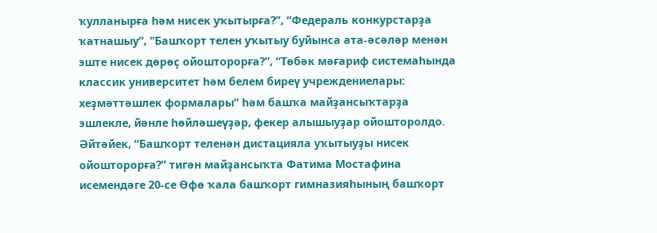ҡулланырға һәм нисек уҡытырға?”, “Федераль конкурстарҙа ҡатнашыу”, "Башҡорт телен уҡытыу буйынса ата-әсәләр менән эште нисек дөрөҫ ойошторорға?”, “Төбәк мәғариф системаһында классик университет һәм белем биреү учреждениелары: хеҙмәттәшлек формалары” һәм башҡа майҙансыҡтарҙа эшлекле, йәнле һөйләшеүҙәр, фекер алышыуҙар ойошторолдо.
Әйтәйек, “Башҡорт теленән дистацияла уҡытыуҙы нисек ойошторорға?” тигән майҙансыҡта Фатима Мостафина исемендәге 20-се Өфө ҡала башҡорт гимназияһының башҡорт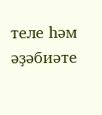теле һәм әҙәбиәте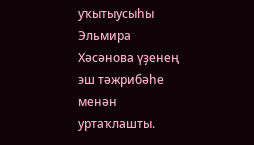уҡытыусыһы Эльмира Хәсәнова үҙенең эш тәжрибәһе менән уртаҡлашты.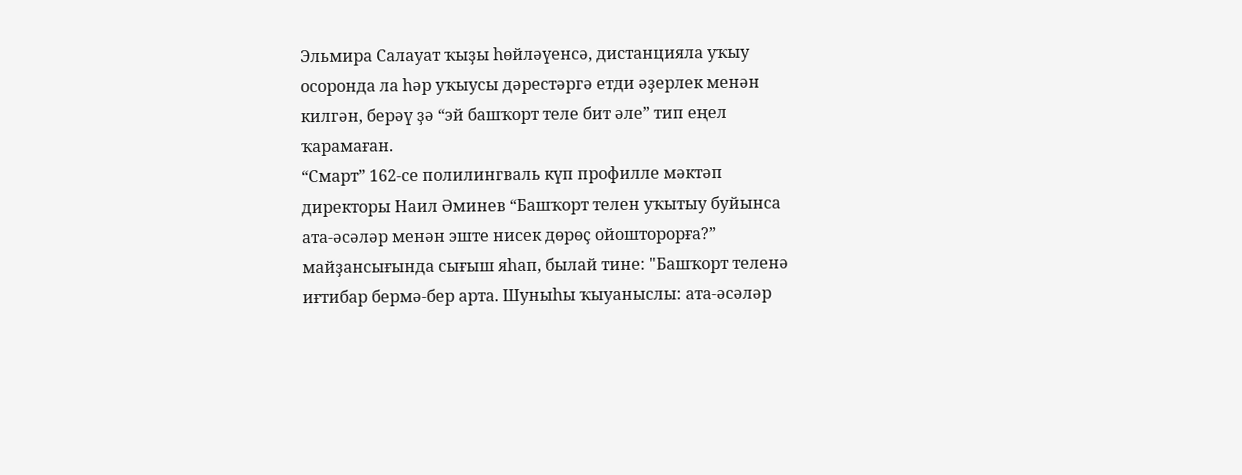Эльмира Салауат ҡыҙы һөйләүенсә, дистанцияла уҡыу осоронда ла һәр уҡыусы дәрестәргә етди әҙерлек менән килгән, берәү ҙә “эй башҡорт теле бит әле” тип еңел ҡарамаған.
“Смарт” 162-се полилингваль күп профилле мәктәп директоры Наил Әминев “Башҡорт телен уҡытыу буйынса ата-әсәләр менән эште нисек дөрөҫ ойошторорға?” майҙансығында сығыш яһап, былай тине: "Башҡорт теленә иғтибар бермә-бер арта. Шуныһы ҡыуаныслы: ата-әсәләр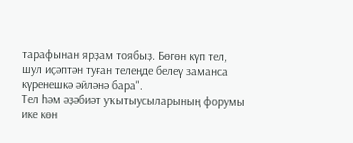тарафынан ярҙам тоябыҙ. Бөгөн күп тел, шул иҫәптән туған телеңде белеү заманса күренешкә әйләнә бара".
Тел һәм әҙәбиәт уҡытыусыларының форумы ике көн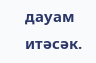дауам итәсәк.